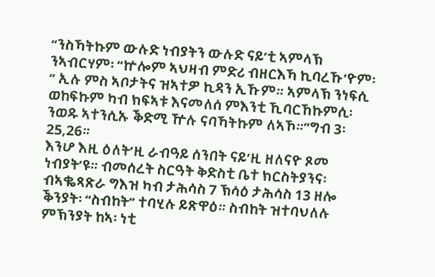“ንስኻትኩም ውሉድ ነብያትን ውሉድ ናይ’ቲ ኣምላኽ ንኣብርሃም፡ “ኵሎም ኣህዛብ ምድሪ ብዘርእኻ ኪባረኹ’ዮም፡” ኢሉ ምስ ኣቦታትና ዝኣተዎ ኪዳን ኢኹም። ኣምላኽ ንነፍሲ ወከፍኩም ካብ ክፍኣቱ እናመለሰ ምእንቲ ኺባርኸኩምሲ፡ ንወዱ ኣተንሲኡ ቕድሚ ዅሉ ናባኻትኩም ለኣኾ።”ግብ 3፡25,26።
እንሆ እዚ ዕለት’ዚ ራብዓይ ሰንበት ናይ’ዚ ዘለናዮ ጾመ ነብያት’ዩ። ብመሰረት ስርዓት ቅድስቲ ቤተ ክርስትያንና፡ ብኣቈጻጽራ ግእዝ ካብ ታሕሳስ 7 ኽሳዕ ታሕሳስ 13 ዘሎ ቕንያት፡ “ስብከት” ተባሂሉ ይጽዋዕ። ስብከት ዝተባህለሉ ምኽንያት ከኣ፡ ነቲ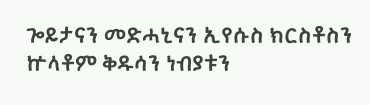ጐይታናን መድሓኒናን ኢየሱስ ክርስቶስን ኵላቶም ቅዱሳን ነብያቱን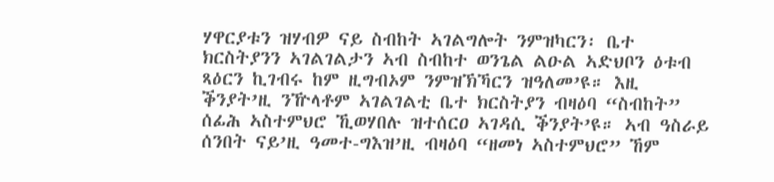ሃዋርያቱን ዝሃብዎ ናይ ስብከት ኣገልግሎት ንምዝካርን፡ ቤተ ክርስትያንን ኣገልገልታን ኣብ ስብከተ ወንጌል ልዑል ኣድህቦን ዕቱብ ጻዕርን ኪገብሩ ከም ዚግብኦም ንምዝኽኻርን ዝዓለመ’ዩ። እዚ ቕንያት’ዚ ንዅላቶም ኣገልገልቲ ቤተ ክርስትያን ብዛዕባ “ስብከት” ሰፊሕ ኣስተምህሮ ኺወሃበሉ ዝተሰርዐ ኣገዳሲ ቕንያት’ዩ። ኣብ ዓስራይ ሰንበት ናይ’ዚ ዓመተ-ግእዝ’ዚ ብዛዕባ “ዘመነ ኣስተምህሮ” ኸም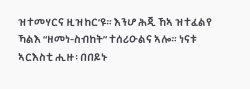ዝተመሃርና ዚዝከር’ዩ። እንሆ ሕጂ ኸኣ ዝተፈልየ ኻልእ “ዘመነ-ስብከት” ተሰሪዑልና ኣሎ። ነናቱ ኣርእስቲ ሒዙ፡ በበይኑ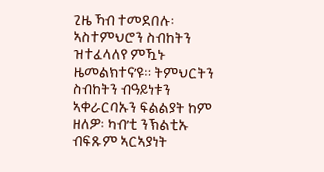ጊዜ ኻብ ተመደበሉ፡ ኣስተምህሮን ስብከትን ዝተፈላለየ ምዃኑ ዜመልክተና’ዩ። ትምህርትን ስብከትን ብዓይነቱን ኣቀራርባኡን ፍልልያት ከም ዘለዎ፡ ካብ’ቲ ንኽልቲኡ ብፍጹም ኣርኣያነት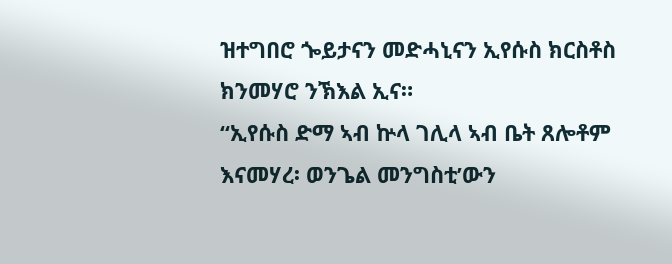ዝተግበሮ ጐይታናን መድሓኒናን ኢየሱስ ክርስቶስ ክንመሃሮ ንኽእል ኢና።
“ኢየሱስ ድማ ኣብ ኵላ ገሊላ ኣብ ቤት ጸሎቶም እናመሃረ፡ ወንጌል መንግስቲ’ውን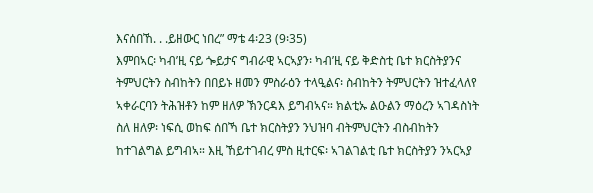እናሰበኸ. . .ይዘውር ነበረ” ማቴ 4፡23 (9፡35)
እምበኣር፡ ካብ’ዚ ናይ ጐይታና ግብራዊ ኣርኣያን፡ ካብ’ዚ ናይ ቅድስቲ ቤተ ክርስትያንና ትምህርትን ስብከትን በበይኑ ዘመን ምስራዕን ተላዒልና፡ ስብከትን ትምህርትን ዝተፈላለየ ኣቀራርባን ትሕዝቶን ከም ዘለዎ ኽንርዳእ ይግብኣና። ክልቲኡ ልዑልን ማዕረን ኣገዳስነት ስለ ዘለዎ፡ ነፍሲ ወከፍ ሰበኻ ቤተ ክርስትያን ንህዝባ ብትምህርትን ብስብከትን ከተገልግል ይግብኣ። እዚ ኸይተገብረ ምስ ዚተርፍ፡ ኣገልገልቲ ቤተ ክርስትያን ንኣርኣያ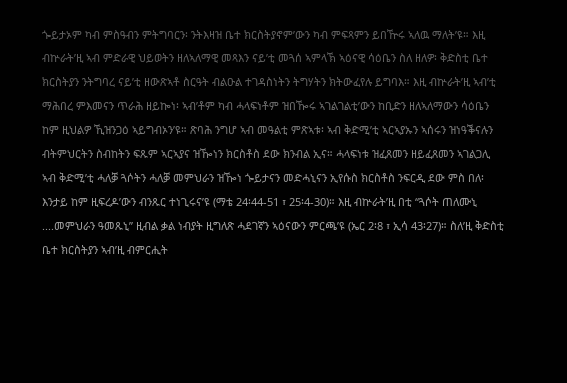ጐይታኦም ካብ ምስዓብን ምትግባርን፡ ንትእዛዝ ቤተ ክርስትያኖም’ውን ካብ ምፍጻምን ይበዅሩ ኣለዉ ማለት’ዩ። እዚ ብኵራት’ዚ ኣብ ምድራዊ ህይወትን ዘለኣለማዊ መጻእን ናይ’ቲ መጓሰ ኣምላኽ ኣዕናዊ ሳዕቤን ስለ ዘለዎ፡ ቅድስቲ ቤተ ክርስትያን ንትግባረ ናይ’ቲ ዘውጽኣቶ ስርዓት ብልዑል ተገዳስነትን ትግሃትን ክትውፈየሉ ይግባእ። እዚ ብኵራት’ዚ ኣብ’ቲ ማሕበረ ምእመናን ጥራሕ ዘይኰነ፡ ኣብ’ቶም ካብ ሓላፍነቶም ዝበዀሩ ኣገልገልቲ’ውን ከቢድን ዘለኣለማውን ሳዕቤን ከም ዚህልዎ ኺዝንጋዕ ኣይግብኦን’ዩ። ጽባሕ ንግሆ ኣብ መዓልቲ ምጽኣቱ፡ ኣብ ቅድሚ’ቲ ኣርኣያኡን ኣሰሩን ዝነዓቕናሉን ብትምህርትን ስብከትን ፍጹም ኣርኣያና ዝዀነን ክርስቶስ ደው ክንብል ኢና። ሓላፍነቱ ዝፈጸመን ዘይፈጸመን ኣገልጋሊ ኣብ ቅድሚ’ቲ ሓለቓ ጓሶትን ሓለቓ መምህራን ዝዀነ ጐይታናን መድሓኒናን ኢየሱስ ክርስቶስ ንፍርዲ ደው ምስ በለ፡ እንታይ ከም ዚፍረዶ’ውን ብንጹር ተነጊሩና’ዩ (ማቴ 24፡44-51 ፣ 25፡4-30)። እዚ ብኵራት’ዚ በቲ “ጓሶት ጠለሙኒ ....መምህራን ዓመጹኒ” ዚብል ቃል ነብያት ዚግለጽ ሓደገኛን ኣዕናውን ምርጫ’ዩ (ኤር 2፡8 ፣ ኢሳ 43፡27)። ስለ’ዚ ቅድስቲ ቤተ ክርስትያን ኣብ’ዚ ብምርሒት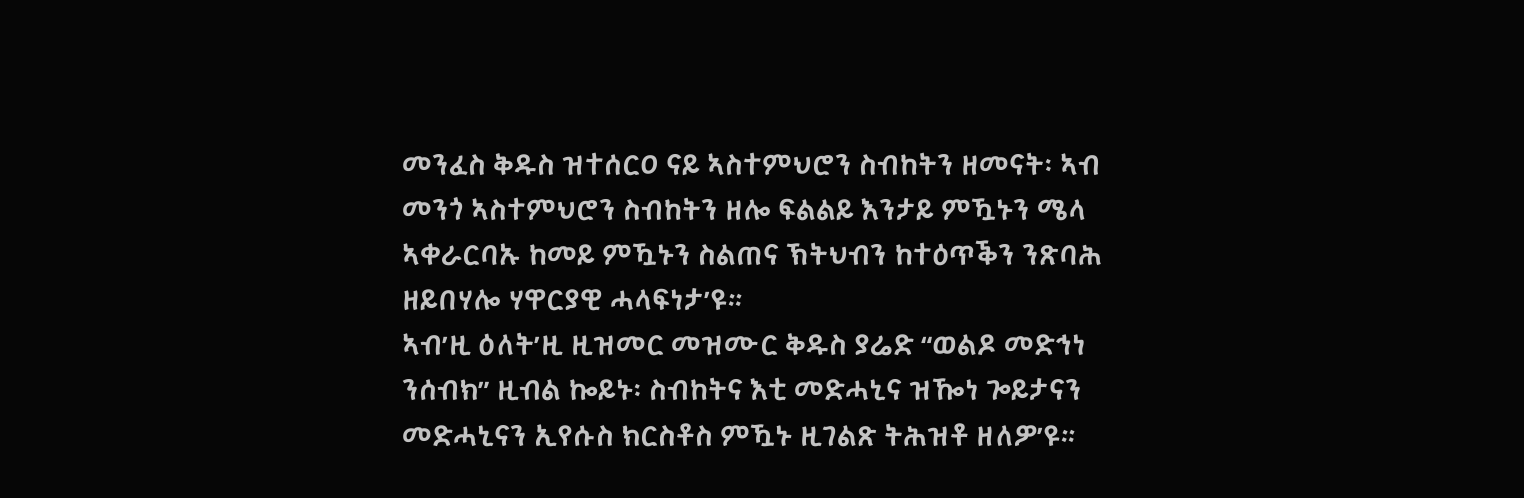መንፈስ ቅዱስ ዝተሰርዐ ናይ ኣስተምህሮን ስብከትን ዘመናት፡ ኣብ መንጎ ኣስተምህሮን ስብከትን ዘሎ ፍልልይ እንታይ ምዃኑን ሜላ ኣቀራርባኡ ከመይ ምዃኑን ስልጠና ኽትህብን ከተዕጥቕን ንጽባሕ ዘይበሃሎ ሃዋርያዊ ሓላፍነታ’ዩ።
ኣብ’ዚ ዕለት’ዚ ዚዝመር መዝሙር ቅዱስ ያሬድ “ወልዶ መድኅነ ንሰብክ” ዚብል ኰይኑ፡ ስብከትና እቲ መድሓኒና ዝዀነ ጐይታናን መድሓኒናን ኢየሱስ ክርስቶስ ምዃኑ ዚገልጽ ትሕዝቶ ዘለዎ’ዩ።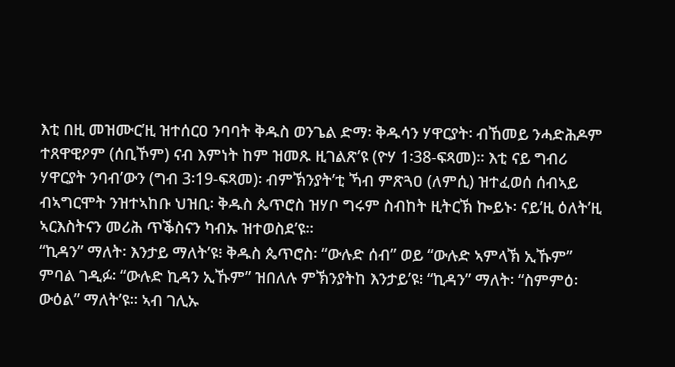እቲ በዚ መዝሙር’ዚ ዝተሰርዐ ንባባት ቅዱስ ወንጌል ድማ፡ ቅዱሳን ሃዋርያት፡ ብኸመይ ንሓድሕዶም ተጸዋዊዖም (ሰቢኾም) ናብ እምነት ከም ዝመጹ ዚገልጽ’ዩ (ዮሃ 1፡38-ፍጻመ)። እቲ ናይ ግብሪ ሃዋርያት ንባብ’ውን (ግብ 3፡19-ፍጻመ)፡ ብምኽንያት’ቲ ኻብ ምጽጓዐ (ለምሲ) ዝተፈወሰ ሰብኣይ ብኣግርሞት ንዝተኣከቡ ህዝቢ፡ ቅዱስ ጴጥሮስ ዝሃቦ ግሩም ስብከት ዚትርኽ ኰይኑ፡ ናይ’ዚ ዕለት’ዚ ኣርእስትናን መሪሕ ጥቕስናን ካብኡ ዝተወስደ’ዩ።
“ኪዳን” ማለት፡ እንታይ ማለት’ዩ፧ ቅዱስ ጴጥሮስ፡ “ውሉድ ሰብ” ወይ “ውሉድ ኣምላኽ ኢኹም” ምባል ገዲፉ፡ “ውሉድ ኪዳን ኢኹም” ዝበለሉ ምኽንያትከ እንታይ’ዩ፧ “ኪዳን” ማለት፡ “ስምምዕ፡ ውዕል” ማለት’ዩ። ኣብ ገሊኡ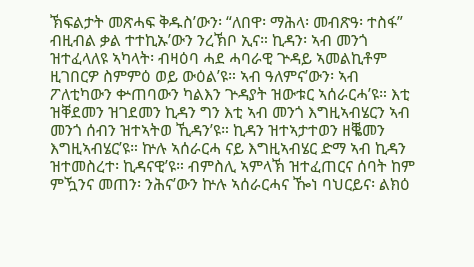ኽፍልታት መጽሓፍ ቅዱስ’ውን፡ “ለበዋ፡ ማሕላ፡ መብጽዓ፡ ተስፋ” ብዚብል ቃል ተተኪኡ’ውን ንረኽቦ ኢና። ኪዳን፡ ኣብ መንጎ ዝተፈላለዩ ኣካላት፡ ብዛዕባ ሓደ ሓባራዊ ጕዳይ ኣመልኪቶም ዚገበርዎ ስምምዕ ወይ ውዕል’ዩ። ኣብ ዓለምና’ውን፡ ኣብ ፖለቲካውን ቍጠባውን ካልእን ጕዳያት ዝውቱር ኣሰራርሓ’ዩ። እቲ ዝቐደመን ዝገደመን ኪዳን ግን እቲ ኣብ መንጎ እግዚኣብሄርን ኣብ መንጎ ሰብን ዝተኣትወ ኺዳን’ዩ። ኪዳን ዝተኣታተወን ዘቘመን እግዚኣብሄር’ዩ። ኵሉ ኣሰራርሓ ናይ እግዚኣብሄር ድማ ኣብ ኪዳን ዝተመስረተ፡ ኪዳናዊ’ዩ። ብምስሊ ኣምላኽ ዝተፈጠርና ሰባት ከም ምዃንና መጠን፡ ንሕና’ውን ኵሉ ኣሰራርሓና ዀነ ባህርይና፡ ልክዕ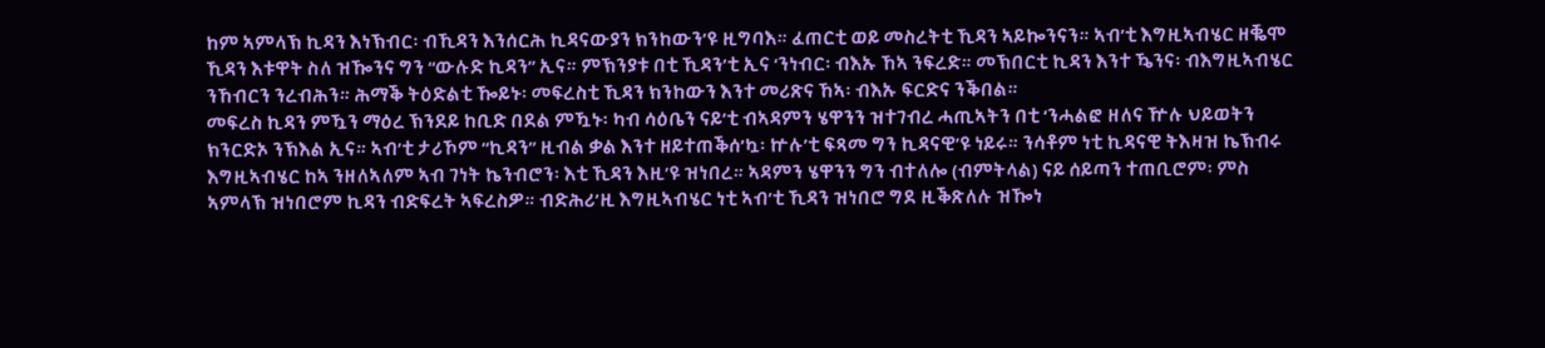ከም ኣምላኽ ኪዳን እነኽብር፡ ብኺዳን እንሰርሕ ኪዳናውያን ክንከውን’ዩ ዚግባእ። ፈጠርቲ ወይ መስረትቲ ኺዳን ኣይኰንናን። ኣብ’ቲ እግዚኣብሄር ዘቘሞ ኺዳን እቱዋት ስለ ዝዀንና ግን “ውሉድ ኪዳን” ኢና። ምኽንያቱ በቲ ኺዳን’ቲ ኢና ‘ንነብር፡ ብእኡ ኸኣ ንፍረድ። መኽበርቲ ኪዳን እንተ ዄንና፡ ብእግዚኣብሄር ንኸብርን ንረብሕን። ሕማቕ ትዕድልቲ ዀይኑ፡ መፍረስቲ ኺዳን ክንከውን እንተ መሪጽና ኸኣ፡ ብእኡ ፍርድና ንቕበል።
መፍረስ ኪዳን ምዃን ማዕረ ኽንደይ ከቢድ በደል ምዃኑ፡ ካብ ሳዕቤን ናይ’ቲ ብኣዳምን ሄዋንን ዝተገብረ ሓጢኣትን በቲ ‘ንሓልፎ ዘለና ዅሉ ህይወትን ክንርድኦ ንኽእል ኢና። ኣብ’ቲ ታሪኾም “ኪዳን” ዚብል ቃል እንተ ዘይተጠቕሰ’ኳ፡ ኵሉ’ቲ ፍጻመ ግን ኪዳናዊ’ዩ ነይሩ። ንሳቶም ነቲ ኪዳናዊ ትእዛዝ ኬኽብሩ እግዚኣብሄር ከኣ ንዘለኣለም ኣብ ገነት ኬንብሮን፡ እቲ ኺዳን እዚ’ዩ ዝነበረ። ኣዳምን ሄዋንን ግን ብተለሎ (ብምትላል) ናይ ሰይጣን ተጠቢሮም፡ ምስ ኣምላኽ ዝነበሮም ኪዳን ብድፍረት ኣፍረስዎ። ብድሕሪ’ዚ እግዚኣብሄር ነቲ ኣብ’ቲ ኺዳን ዝነበሮ ግደ ዚቕጽለሉ ዝዀነ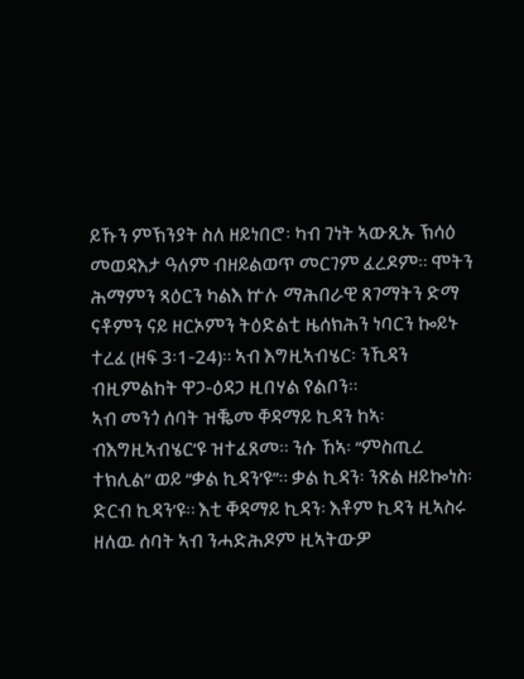ይኹን ምኽንያት ስለ ዘይነበሮ፡ ካብ ገነት ኣውጺኡ ኽሳዕ መወዳእታ ዓለም ብዘይልወጥ መርገም ፈረዶም። ሞትን ሕማምን ጻዕርን ካልእ ኵሉ ማሕበራዊ ጸገማትን ድማ ናቶምን ናይ ዘርኦምን ትዕድልቲ ዜሰክሕን ነባርን ኰይኑ ተረፈ (ዘፍ 3፡1-24)። ኣብ እግዚኣብሄር፡ ንኺዳን ብዚምልከት ዋጋ-ዕዳጋ ዚበሃል የልቦን።
ኣብ መንጎ ሰባት ዝቘመ ቐዳማይ ኪዳን ከኣ፡ ብእግዚኣብሄር’ዩ ዝተፈጸመ። ንሱ ኸኣ፡ “ምስጢረ ተክሊል” ወይ “ቃል ኪዳን’ዩ”። ቃል ኪዳን፡ ንጽል ዘይኰነስ፡ ድርብ ኪዳን’ዩ። እቲ ቐዳማይ ኪዳን፡ እቶም ኪዳን ዚኣስሩ ዘለዉ ሰባት ኣብ ንሓድሕዶም ዚኣትውዎ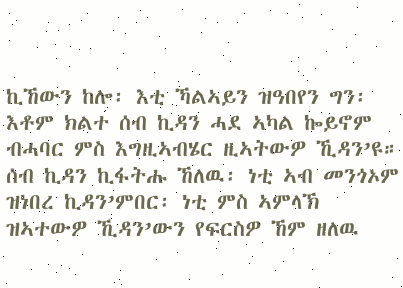ኪኸውን ከሎ፡ እቲ ኻልኣይን ዝዓበየን ግን፡ እቶም ክልተ ሰብ ኪዳን ሓደ ኣካል ኰይኖም ብሓባር ምስ እግዚኣብሄር ዚኣትውዎ ኺዳን’ዩ። ሰብ ኪዳን ኪፋትሑ ኸለዉ፡ ነቲ ኣብ መንጎኦም ዝነበረ ኪዳን’ምበር፡ ነቲ ምስ ኣምላኽ ዝኣተውዎ ኺዳን’ውን የፍርስዎ ኸም ዘለዉ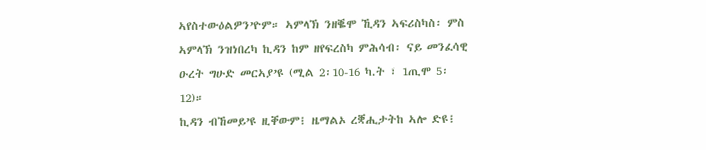ኣየስተውዕልዎን’ዮም። ኣምላኽ ንዘቘሞ ኺዳን ኣፍሪስካስ፡ ምስ ኣምላኽ ንዝነበረካ ኪዳን ከም ዘየፍረስካ ምሕሳብ፡ ናይ መንፈሳዊ ዑረት ግሁድ መርኣያ’ዩ (ሚል 2፡10-16 ካ.ት ፣ 1ጢሞ 5፡12)።
ኪዳን ብኸመይ’ዩ ዚቐውም፧ ዜማልኦ ረቛሒታትከ ኣሎ ድዩ፧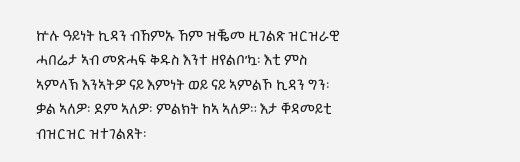ኵሉ ዓይነት ኪዳን ብኸምኡ ኸም ዝቘመ ዚገልጽ ዝርዝራዊ ሓበሬታ ኣብ መጽሓፍ ቅዱስ እንተ ዘየልቦ’ኳ፡ እቲ ምስ ኣምላኽ እንኣትዎ ናይ እምነት ወይ ናይ ኣምልኾ ኪዳን ግን፡ ቃል ኣለዎ፡ ደም ኣለዎ፡ ምልክት ከኣ ኣለዎ። እታ ቐዳመይቲ ብዝርዝር ዝተገልጸት፡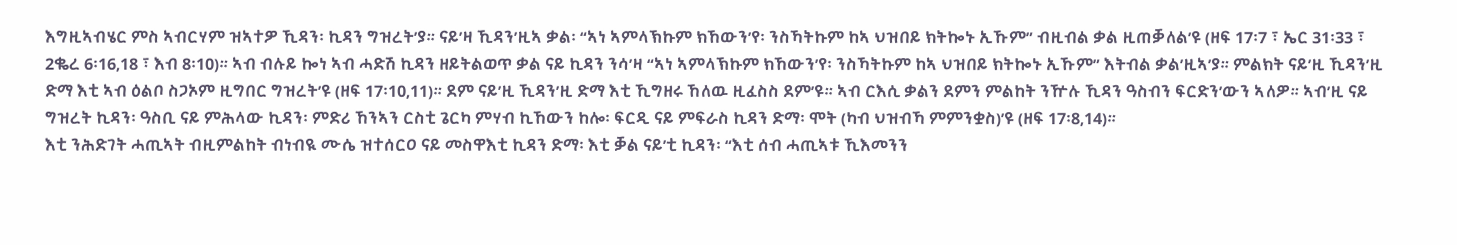እግዚኣብሄር ምስ ኣብርሃም ዝኣተዎ ኺዳን፡ ኪዳን ግዝረት’ያ። ናይ’ዛ ኺዳን’ዚኣ ቃል፡ “ኣነ ኣምላኽኩም ክኸውን’የ፡ ንስኻትኩም ከኣ ህዝበይ ክትኰኑ ኢኹም” ብዚብል ቃል ዚጠቓለል’ዩ (ዘፍ 17፡7 ፣ ኤር 31፡33 ፣ 2ቈረ 6፡16,18 ፣ እብ 8፡10)። ኣብ ብሉይ ኰነ ኣብ ሓድሽ ኪዳን ዘይትልወጥ ቃል ናይ ኪዳን ንሳ’ዛ “ኣነ ኣምላኽኩም ክኸውን’የ፡ ንስኻትኩም ከኣ ህዝበይ ክትኰኑ ኢኹም” እትብል ቃል’ዚኣ’ያ። ምልክት ናይ’ዚ ኺዳን’ዚ ድማ እቲ ኣብ ዕልቦ ስጋኦም ዚግበር ግዝረት’ዩ (ዘፍ 17፡10,11)። ደም ናይ’ዚ ኺዳን’ዚ ድማ እቲ ኺግዘሩ ኸለዉ ዚፈስስ ደም’ዩ። ኣብ ርእሲ ቃልን ደምን ምልከት ንዅሉ ኺዳን ዓስብን ፍርድን’ውን ኣለዎ። ኣብ’ዚ ናይ ግዝረት ኪዳን፡ ዓስቢ ናይ ምሕላው ኪዳን፡ ምድሪ ኸንኣን ርስቲ ጌርካ ምሃብ ኪኸውን ከሎ፡ ፍርዲ ናይ ምፍራስ ኪዳን ድማ፡ ሞት (ካብ ህዝብኻ ምምንቋስ)’ዩ (ዘፍ 17፡8,14)።
እቲ ንሕድገት ሓጢኣት ብዚምልከት ብነብዪ ሙሴ ዝተሰርዐ ናይ መስዋእቲ ኪዳን ድማ፡ እቲ ቓል ናይ’ቲ ኪዳን፡ “እቲ ሰብ ሓጢኣቱ ኺእመንን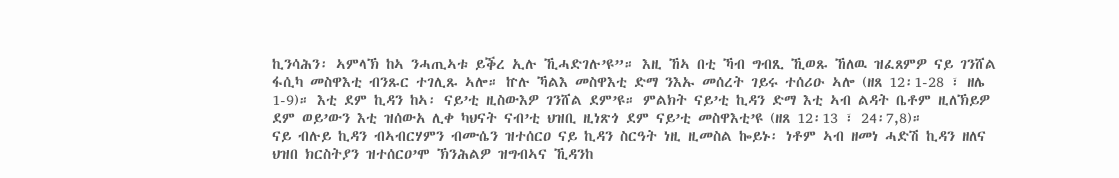ኪንሳሕን፡ ኣምላኽ ከኣ ንሓጢኣቱ ይቕረ ኢሉ ኺሓድገሉ’ዩ”። እዚ ኸኣ በቲ ኻብ ግብጺ ኺወጹ ኸለዉ ዝፈጸምዎ ናይ ገንሸል ፋሲካ መስዋእቲ ብንጹር ተገሊጹ ኣሎ። ኵሉ ኻልእ መስዋእቲ ድማ ንእኡ መሰረት ገይሩ ተሰሪዑ ኣሎ (ዘጸ 12፡1-28 ፣ ዘሌ 1-9)። እቲ ደም ኪዳን ከኣ፡ ናይ’ቲ ዚስውእዎ ገንሸል ደም’ዩ። ምልክት ናይ’ቲ ኪዳን ድማ እቲ ኣብ ልዳት ቤቶም ዚለኽይዎ ደም ወይ’ውን እቲ ዝሰውአ ሊቀ ካህናት ናብ’ቲ ህዝቢ ዚነጽጎ ደም ናይ’ቲ መስዋእቲ’ዩ (ዘጸ 12፡13 ፣ 24፡7,8)።
ናይ ብሉይ ኪዳን ብኣብርሃምን ብሙሴን ዝተሰርዐ ናይ ኪዳን ስርዓት ነዚ ዚመስል ኰይኑ፡ ነቶም ኣብ ዘመነ ሓድሽ ኪዳን ዘለና ህዝበ ክርስትያን ዝተሰርዐ’ሞ ኽንሕልዎ ዝግብኣና ኺዳንከ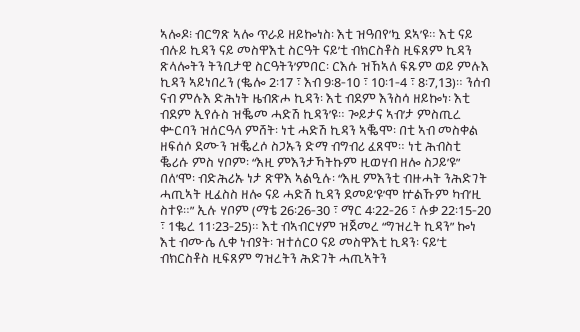ኣሎዶ፧ ብርግጽ ኣሎ ጥራይ ዘይኰነስ፡ እቲ ዝዓበየ’ኳ ደኣ’ዩ። እቲ ናይ ብሉይ ኪዳን ናይ መስዋእቲ ስርዓት ናይ’ቲ ብክርስቶስ ዚፍጸም ኪዳን ጽላሎትን ትንቢታዊ ስርዓትን’ምበር፡ ርእሱ ዝኸኣለ ፍጹም ወይ ምሉእ ኪዳን ኣይነበረን (ቈሎ 2፡17 ፣ እብ 9፡8-10 ፣ 10፡1-4 ፣ 8፡7,13)። ንሰብ ናብ ምሉእ ድሕነት ዜብጽሖ ኪዳን፡ እቲ ብደም እንስሳ ዘይኰነ፡ እቲ ብደም ኢየሱስ ዝቘመ ሓድሽ ኪዳን’ዩ። ጐይታና ኣብ’ታ ምስጢረ ቍርባን ዝሰርዓላ ምሸት፡ ነቲ ሓድሽ ኪዳን ኣቘሞ፡ በቲ ኣብ መስቀል ዘፍሰሶ ደሙን ዝቘረሶ ስጋኡን ድማ ብግብሪ ፈጸሞ። ነቲ ሕብስቲ ቘሪሱ ምስ ሃቦም፡ “እዚ ምእንታኻትኩም ዚወሃብ ዘሎ ስጋይ’ዩ” በለ’ሞ፡ ብድሕሪኡ ነታ ጽዋእ ኣልዒሉ፡ “እዚ ምእንቲ ብዙሓት ንሕድገት ሓጢኣት ዚፈስስ ዘሎ ናይ ሓድሽ ኪዳን ደመይ’ዩ’ሞ ኵልኹም ካብ’ዚ ስተዩ።” ኢሉ ሃቦም (ማቴ 26፡26-30 ፣ ማር 4፡22-26 ፣ ሉቃ 22፡15-20 ፣ 1ቈረ 11፡23-25)። እቲ ብኣብርሃም ዝጀመረ “ግዝረት ኪዳን” ኰነ እቲ ብሙሴ ሊቀ ነብያት፡ ዝተሰርዐ ናይ መስዋእቲ ኪዳን፡ ናይ’ቲ ብክርስቶስ ዚፍጸም ግዝረትን ሕድገት ሓጢኣትን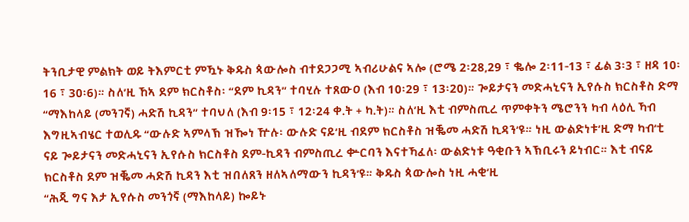ትንቢታዊ ምልክት ወይ ትእምርቲ ምዃኑ ቅዱስ ጳውሎስ ብተደጋጋሚ ኣብሪሁልና ኣሎ (ሮሜ 2፡28,29 ፣ ቈሎ 2፡11-13 ፣ ፊል 3፡3 ፣ ዘዳ 10፡16 ፣ 30፡6)። ስለ’ዚ ኸኣ ደም ክርስቶስ፡ “ደም ኪዳን” ተባሂሉ ተጸውዐ (እብ 10፡29 ፣ 13፡20)። ጐይታናን መድሓኒናን ኢየሱስ ክርስቶስ ድማ “ማእከላይ (መንገኛ) ሓድሽ ኪዳን” ተባህለ (እብ 9፡15 ፣ 12፡24 ቀ.ት + ካ.ት)። ስለ’ዚ እቲ ብምስጢረ ጥምቀትን ሜሮንን ካብ ላዕሊ ኻብ እግዚኣብሄር ተወሊዱ “ውሉድ ኣምላኽ ዝዀነ ዅሉ፡ ውሉድ ናይ’ዚ ብደም ክርስቶስ ዝቘመ ሓድሽ ኪዳን’ዩ። ነዚ ውልድነቱ’ዚ ድማ ካብ’ቲ ናይ ጐይታናን መድሓኒናን ኢየሱስ ክርስቶስ ደም-ኪዳን ብምስጢረ ቍርባን እናተኻፈለ፡ ውልድነቱ ዓቂቡን ኣኽቢሩን ይነብር። እቲ ብናይ ክርስቶስ ደም ዝቘመ ሓድሽ ኪዳን እቲ ዝበለጸን ዘለኣለማውን ኪዳን’ዩ። ቅዱስ ጳውሎስ ነዚ ሓቂ’ዚ
“ሕጂ ግና እታ ኢየሱስ መንጎኛ (ማእከላይ) ኰይኑ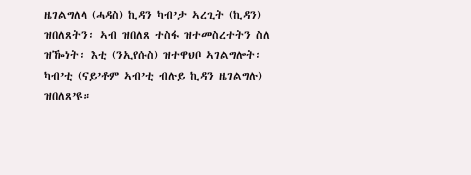ዜገልግለላ (ሓዳስ) ኪዳን ካብ’ታ ኣረጊት (ኪዳን) ዝበለጸትን፡ ኣብ ዝበለጸ ተስፋ ዝተመስረተትን ስለ ዝዀነት፡ እቲ (ንኢየሱስ) ዝተዋህቦ ኣገልግሎት፡ ካብ’ቲ (ናይ’ቶም ኣብ’ቲ ብሉይ ኪዳን ዜገልግሉ) ዝበለጸ’ዩ።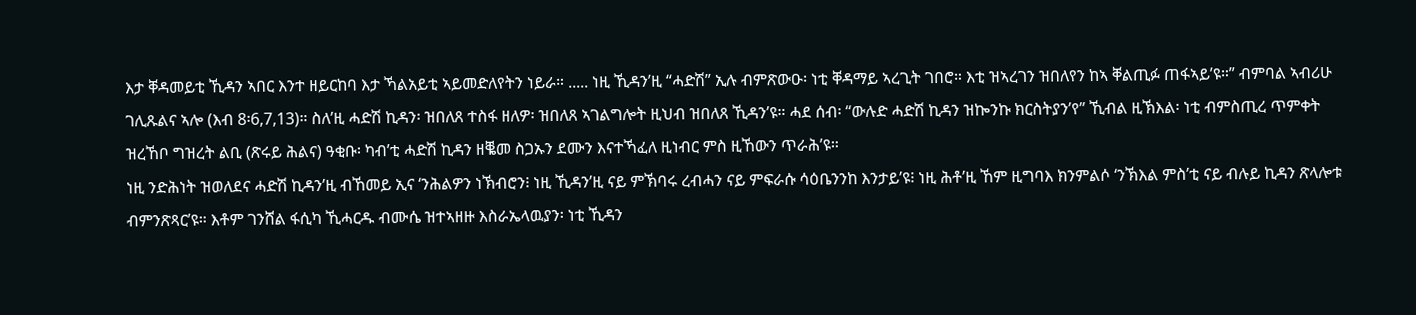እታ ቐዳመይቲ ኺዳን ኣበር እንተ ዘይርከባ እታ ኻልአይቲ ኣይመድለየትን ነይራ። ..... ነዚ ኺዳን’ዚ “ሓድሽ” ኢሉ ብምጽውዑ፡ ነቲ ቐዳማይ ኣረጊት ገበሮ። እቲ ዝኣረገን ዝበለየን ከኣ ቐልጢፉ ጠፋኣይ’ዩ።” ብምባል ኣብሪሁ ገሊጹልና ኣሎ (እብ 8፡6,7,13)። ስለ’ዚ ሓድሽ ኪዳን፡ ዝበለጸ ተስፋ ዘለዎ፡ ዝበለጸ ኣገልግሎት ዚህብ ዝበለጸ ኺዳን’ዩ። ሓደ ሰብ፡ “ውሉድ ሓድሽ ኪዳን ዝኰንኩ ክርስትያን’የ” ኺብል ዚኽእል፡ ነቲ ብምስጢረ ጥምቀት ዝረኸቦ ግዝረት ልቢ (ጽሩይ ሕልና) ዓቂቡ፡ ካብ’ቲ ሓድሽ ኪዳን ዘቘመ ስጋኡን ደሙን እናተኻፈለ ዚነብር ምስ ዚኸውን ጥራሕ’ዩ።
ነዚ ንድሕነት ዝወለደና ሓድሽ ኪዳን’ዚ ብኸመይ ኢና ‘ንሕልዎን ነኽብሮን፧ ነዚ ኺዳን’ዚ ናይ ምኽባሩ ረብሓን ናይ ምፍራሱ ሳዕቤንንከ እንታይ’ዩ፧ ነዚ ሕቶ’ዚ ኸም ዚግባእ ክንምልሶ ‘ንኽእል ምስ’ቲ ናይ ብሉይ ኪዳን ጽላሎቱ ብምንጽጻር’ዩ። እቶም ገንሸል ፋሲካ ኺሓርዱ ብሙሴ ዝተኣዘዙ እስራኤላዉያን፡ ነቲ ኺዳን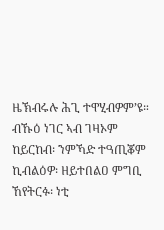ዜኽብሩሉ ሕጊ ተዋሂብዎም’ዩ። ብኹዕ ነገር ኣብ ገዛኦም ከይርከብ፡ ንምኻድ ተዓጢቖም ኪብልዕዎ፡ ዘይተበልዐ ምግቢ ኸየትርፉ፡ ነቲ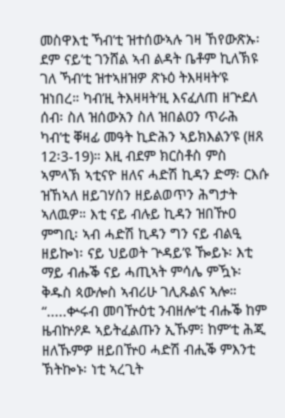መስዋእቲ ኻብ’ቲ ዝተሰውኣሉ ገዛ ኸየውጽኡ፡ ደም ናይ’ቲ ገንሸል ኣብ ልዳት ቤቶም ኪለኽዩ ገለ ኻብ’ቲ ዝተኣዘዝዎ ጽኑዕ ትእዛዛት’ዩ ዝነበረ። ካብ’ዚ ትእዛዛት’ዚ እናፈለጠ ዘጕደለ ሰብ፡ ስለ ዝሰውአን ስለ ዝበልዐን ጥራሕ ካብ’ቲ ቐዛፊ መዓት ኪድሕን ኣይክእልን’ዩ (ዘጸ 12፡3-19)። እዚ ብደም ክርስቶስ ምስ ኣምላኽ ኣቲናዮ ዘለና ሓድሽ ኪዳን ድማ፡ ርእሱ ዝኸኣለ ዘይገሃስን ዘይልወጥን ሕግታት ኣለዉዎ። እቲ ናይ ብሉይ ኪዳን ዝበዅዐ ምግቢ፡ ኣብ ሓድሽ ኪዳን ግን ናይ ብልዒ ዘይኰነ፡ ናይ ህይወት ጕዳይ’ዩ ዀይኑ፡ እቲ ማይ ብሑቕ ናይ ሓጢኣት ምሳሌ ምዃኑ፡ ቅዱስ ጳውሎስ ኣብሪሁ ገሊጹልና ኣሎ።
“.....ቍሩብ መባዅዕቲ ንብዘሎ’ቲ ብሑቕ ከም ዜብኵዖዶ ኣይትፈልጡን ኢኹም፧ ከም’ቲ ሕጂ ዘለኹምዎ ዘይበዅዐ ሓድሽ ብሒቕ ምእንቲ ኽትኰኑ፡ ነቲ ኣረጊት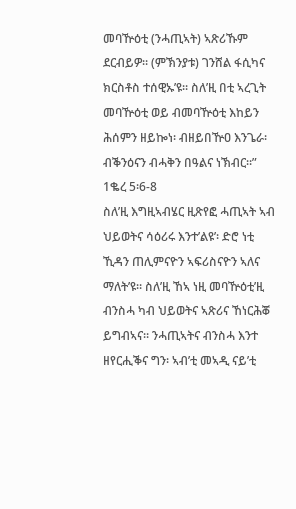መባዅዕቲ (ንሓጢኣት) ኣጽሪኹም ደርብይዎ። (ምኽንያቱ) ገንሸል ፋሲካና ክርስቶስ ተሰዊኡ’ዩ። ስለ’ዚ በቲ ኣረጊት መባዅዕቲ ወይ ብመባዅዕቲ እከይን ሕሰምን ዘይኰነ፡ ብዘይበዅዐ እንጌራ፡ ብቕንዕናን ብሓቅን በዓልና ነኽብር።” 1ቈረ 5፡6-8
ስለ’ዚ እግዚኣብሄር ዚጽየፎ ሓጢኣት ኣብ ህይወትና ሳዕሪሩ እንተ’ልዩ’፡ ድሮ ነቲ ኺዳን ጠሊምናዮን ኣፍሪስናዮን ኣለና ማለት’ዩ። ስለ’ዚ ኸኣ ነዚ መባዅዕቲ’ዚ ብንስሓ ካብ ህይወትና ኣጽሪና ኸነርሕቖ ይግብኣና። ንሓጢኣትና ብንስሓ እንተ ዘየርሒቕና ግን፡ ኣብ’ቲ መኣዲ ናይ’ቲ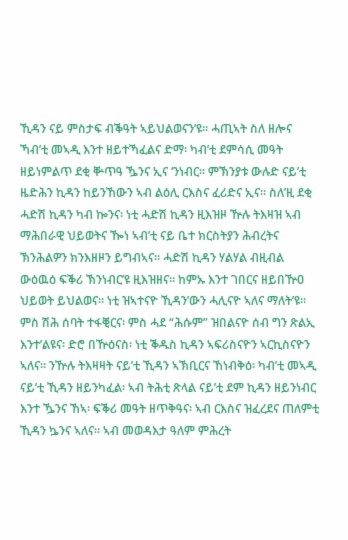ኺዳን ናይ ምስታፍ ብቕዓት ኣይህልወናን’ዩ። ሓጢኣት ስለ ዘሎና ኻብ’ቲ መኣዲ እንተ ዘይተኻፈልና ድማ፡ ካብ’ቲ ደምሳሲ መዓት ዘይነምልጥ ደቂ ቝጥዓ ዄንና ኢና ‘ንነብር። ምኽንያቱ ውሉድ ናይ’ቲ ዜድሕን ኪዳን ከይንኸውን ኣብ ልዕሊ ርእስና ፈሪድና ኢና። ስለ’ዚ ደቂ ሓድሽ ኪዳን ካብ ኰንና፡ ነቲ ሓድሽ ኪዳን ዚእዝዞ ዅሉ ትእዛዝ ኣብ ማሕበራዊ ህይወትና ዀነ ኣብ’ቲ ናይ ቤተ ክርስትያን ሕብረትና ኽንሕልዎን ክንእዘዞን ይግብኣና። ሓድሽ ኪዳን ሃልሃል ብዚብል ውዕዉዕ ፍቕሪ ኽንነብር’ዩ ዚእዝዘና። ከምኡ እንተ ገበርና ዘይበዅዐ ህይወት ይህልወና። ነቲ ዝኣተናዮ ኺዳን’ውን ሓሊናዮ ኣለና ማለት’ዩ። ምስ ሽሕ ሰባት ተፋቒርና፡ ምስ ሓደ “ሕሱም” ዝበልናዮ ሰብ ግን ጽልኢ እንተ’ልዩና፡ ድሮ በዅዕናስ፡ ነቲ ቕዱስ ኪዳን ኣፍሪስናዮን ኣርኪስናዮን ኣለና። ንዅሉ ትእዛዛት ናይ’ቲ ኺዳን ኣኽቢርና ኸነብቅዕ፡ ካብ’ቲ መኣዲ ናይ’ቲ ኺዳን ዘይንካፈል፡ ኣብ ትሕቲ ጽላል ናይ’ቲ ደም ኪዳን ዘይንነብር እንተ ዄንና ኸኣ፡ ፍቕሪ መዓት ዘጥቅዓና፡ ኣብ ርእስና ዝፈረደና ጠለምቲ ኺዳን ኴንና ኣለና። ኣብ መወዳእታ ዓለም ምሕረት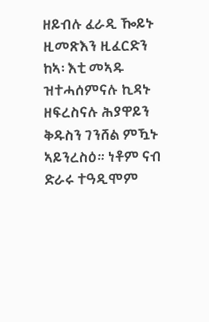ዘይብሉ ፈራዲ ዀይኑ ዚመጽእን ዚፈርድን ከኣ፡ እቲ መኣዱ ዝተሓሰምናሉ ኪዳኑ ዘፍረስናሉ ሕያዋይን ቅዱስን ገንሸል ምዃኑ ኣይንረስዕ። ነቶም ናብ ድራሩ ተዓዲሞም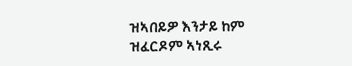ዝኣበይዎ እንታይ ከም ዝፈርዶም ኣነጺሩ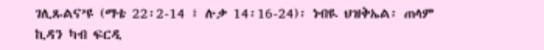ገሊጹልና’ዩ (ማቴ 22፡2-14 ፣ ሉቃ 14፡16-24)፡ ነብዪ ህዝቅኤል፡ ጠላም ኪዳን ካብ ፍርዲ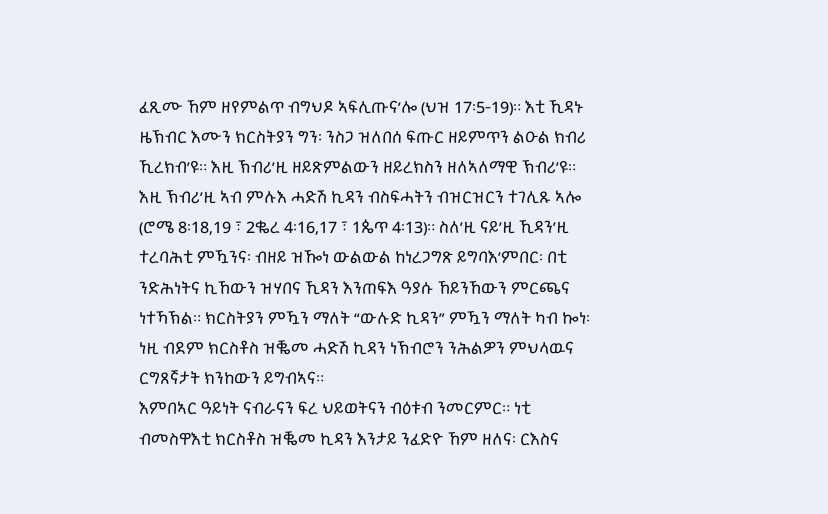ፈጺሙ ኸም ዘየምልጥ ብግህዶ ኣፍሊጡና’ሎ (ህዝ 17፡5-19)። እቲ ኺዳኑ ዜኽብር እሙን ክርስትያን ግን፡ ንስጋ ዝለበሰ ፍጡር ዘይምጥን ልዑል ክብሪ ኺረክብ’ዩ። እዚ ኽብሪ’ዚ ዘይጽምልውን ዘይረክስን ዘለኣለማዊ ኽብሪ’ዩ። እዚ ኽብሪ’ዚ ኣብ ምሉእ ሓድሽ ኪዳን ብስፍሓትን ብዝርዝርን ተገሊጹ ኣሎ (ሮሜ 8፡18,19 ፣ 2ቈረ 4፡16,17 ፣ 1ጴጥ 4፡13)። ስለ’ዚ ናይ’ዚ ኺዳን’ዚ ተረባሕቲ ምዃንና፡ ብዘይ ዝዀነ ውልውል ከነረጋግጽ ይግባእ’ምበር፡ በቲ ንድሕነትና ኪኸውን ዝሃበና ኺዳን እንጠፍእ ዓያሱ ኸይንኸውን ምርጫና ነተኻኽል። ክርስትያን ምዃን ማለት “ውሉድ ኪዳን” ምዃን ማለት ካብ ኰነ፡ ነዚ ብደም ክርስቶስ ዝቘመ ሓድሽ ኪዳን ነኽብሮን ንሕልዎን ምህላዉና ርግጸኛታት ክንከውን ይግብኣና።
እምበኣር ዓይነት ናብራናን ፍረ ህይወትናን ብዕቱብ ንመርምር። ነቲ ብመስዋእቲ ክርስቶስ ዝቘመ ኪዳን እንታይ ንፈድዮ ኸም ዘለና፡ ርእስና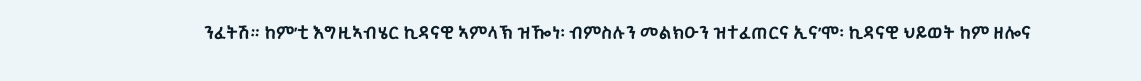ንፈትሽ። ከም’ቲ እግዚኣብሄር ኪዳናዊ ኣምላኽ ዝዀነ፡ ብምስሉን መልክዑን ዝተፈጠርና ኢና’ሞ፡ ኪዳናዊ ህይወት ከም ዘሎና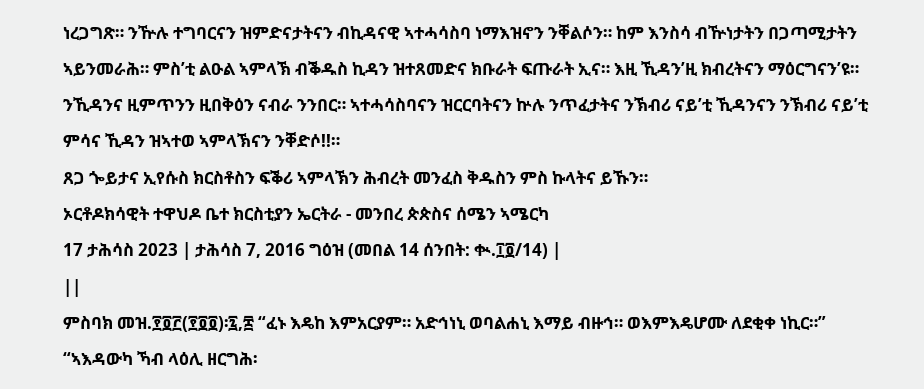ነረጋግጽ። ንዅሉ ተግባርናን ዝምድናታትናን ብኪዳናዊ ኣተሓሳስባ ነማእዝኖን ንቐልሶን። ከም እንስሳ ብዅነታትን በጋጣሚታትን ኣይንመራሕ። ምስ’ቲ ልዑል ኣምላኽ ብቕዱስ ኪዳን ዝተጸመድና ክቡራት ፍጡራት ኢና። እዚ ኺዳን’ዚ ክብረትናን ማዕርግናን’ዩ። ንኺዳንና ዚምጥንን ዚበቅዕን ናብራ ንንበር። ኣተሓሳስባናን ዝርርባትናን ኵሉ ንጥፈታትና ንኽብሪ ናይ’ቲ ኺዳንናን ንኽብሪ ናይ’ቲ ምሳና ኺዳን ዝኣተወ ኣምላኽናን ንቐድሶ!!።
ጸጋ ጐይታና ኢየሱስ ክርስቶስን ፍቕሪ ኣምላኽን ሕብረት መንፈስ ቅዱስን ምስ ኩላትና ይኹን።
ኦርቶዶክሳዊት ተዋህዶ ቤተ ክርስቲያን ኤርትራ - መንበረ ጵጵስና ሰሜን ኣሜርካ
17 ታሕሳስ 2023 | ታሕሳስ 7, 2016 ግዕዝ (መበል 14 ሰንበት: ቊ.፲፬/14) |
||
ምስባክ መዝ.፻፬፫(፻፬፬)፡፯,፰ “ፈኑ እዴከ እምአርያም። አድኅነኒ ወባልሐኒ እማይ ብዙኅ። ወእምእዴሆሙ ለደቂቀ ነኪር።” “ኣእዳውካ ኻብ ላዕሊ ዘርግሕ፡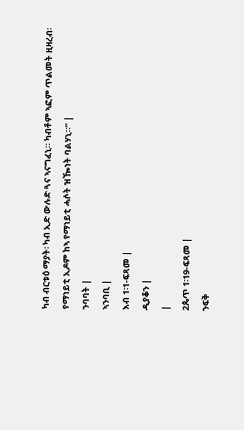ካብ ብርቱዕ ማያት፡ ካብ ኢድ ውሉድ ጓና ኣናግፈኒ። ካብቶም ኣፎም ጥልመት ዚዛረብ፡ የማነይቲ ኢዶም ከኣ የማነይቲ ሓሶት ዝዀነት ባልሃኒ።” |
ንባባት |
ኣንባቢ |
እብ 1፡1-ፍጻመ |
ዲያቆን |
|
2ጴጥ 1፡19-ፍጻመ |
ንፍቅ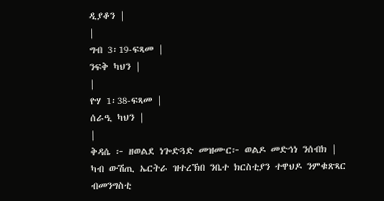ዲያቆን |
|
ግብ 3፡19-ፍጻመ |
ንፍቅ ካህን |
|
ዮሃ 1፡38-ፍጻመ |
ሰራዒ ካህን |
|
ቅዳሴ ፦ ዘወልደ ነጐድጓድ መዝሙር፦ ወልዶ መድኅነ ንሰብክ |
ካብ ውሽጢ ኤርትራ ዝተረኽበ ንቤተ ክርስቲያን ተዋህዶ ንምቁጽጻር ብመንግስቲ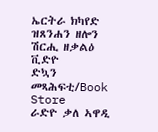ኤርትራ ክካየድ ዝጸንሐን ዘሎን ሽርሒ ዘቃልዕ ቪድዮ
ድኳን መጻሕፍቲ/Book Store
ራድዮ ቃለ ኣዋዲ